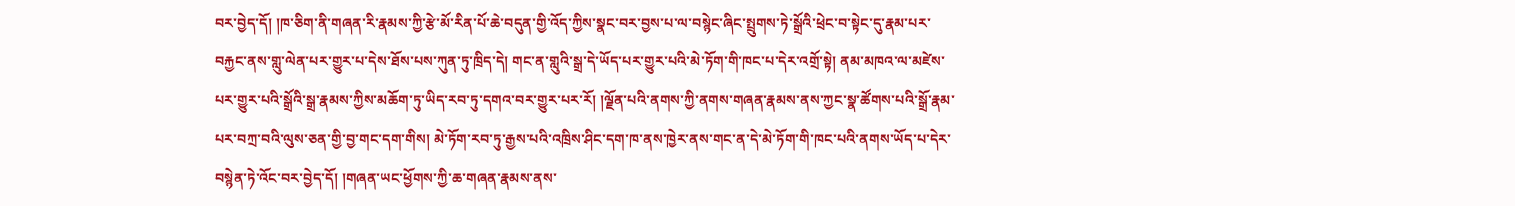བར་བྱེད་དོ། །ཁ་ཅིག་ནི་གཞན་རི་རྣམས་ཀྱི་རྩེ་མོ་རིན་པོ་ཆེ་བདུན་གྱི་འོད་ཀྱིས་སྣང་བར་བྱས་པ་ལ་བསྙེང་ཞིང་སྤྲུགས་ཏེ་སྒྲོའི་ཕྲེང་བ་སྟེང་དུ་རྣམ་པར་བརྐྱང་ནས་གླུ་ལེན་པར་གྱུར་པ་དེས་ཐོས་པས་ཀུན་ཏུ་ཁྲིད་དེ། གང་ན་གླུའི་སྒྲ་དེ་ཡོད་པར་གྱུར་པའི་མེ་ཏོག་གི་ཁང་པ་དེར་འགྲོ་སྟེ། ནམ་མཁའ་ལ་མཛེས་པར་གྱུར་པའི་སྒྲོའི་སྒྲ་རྣམས་ཀྱིས་མཆོག་ཏུ་ཡིད་རབ་ཏུ་དགའ་བར་གྱུར་པར་རོ། །ལྗོན་པའི་ནགས་ཀྱི་ནགས་གཞན་རྣམས་ནས་ཀྱང་སྣ་ཚོགས་པའི་སྒྲོ་རྣམ་པར་བཀྲ་བའི་ལུས་ཅན་གྱི་བྱ་གང་དག་གིས། མེ་ཏོག་རབ་ཏུ་རྒྱས་པའི་འཁྲིས་ཤིང་དག་ཁ་ནས་ཁྱེར་ནས་གང་ན་དེ་མེ་ཏོག་གི་ཁང་པའི་ནགས་ཡོད་པ་དེར་བསྙེན་ཏེ་འོང་བར་བྱེད་དོ། །གཞན་ཡང་ཕྱོགས་ཀྱི་ཆ་གཞན་རྣམས་ནས་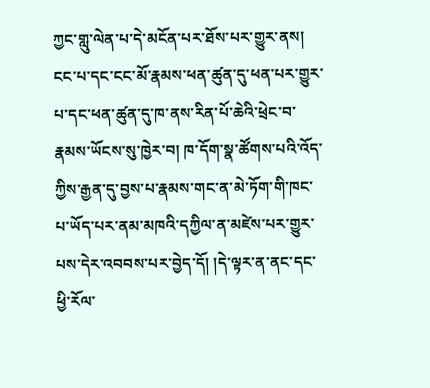ཀྱང་གླུ་ལེན་པ་དེ་མངོན་པར་ཐོས་པར་གྱུར་ནས། ངང་པ་དང་ངང་མོ་རྣམས་ཕན་ཚུན་དུ་ཕན་པར་གྱུར་པ་དང་ཕན་ཚུན་དུ་ཁ་ནས་རིན་པོ་ཆེའི་ཕྲེང་བ་རྣམས་ཡོངས་སུ་ཁྱེར་བ། ཁ་དོག་སྣ་ཚོགས་པའི་འོད་ཀྱིས་རྒྱན་དུ་བྱས་པ་རྣམས་གང་ན་མེ་ཏོག་གི་ཁང་པ་ཡོད་པར་ནམ་མཁའི་དཀྱིལ་ན་མཛེས་པར་གྱུར་པས་དེར་འབབས་པར་བྱེད་དོ། །དེ་ལྟར་ན་ནང་དང་ཕྱི་རོལ་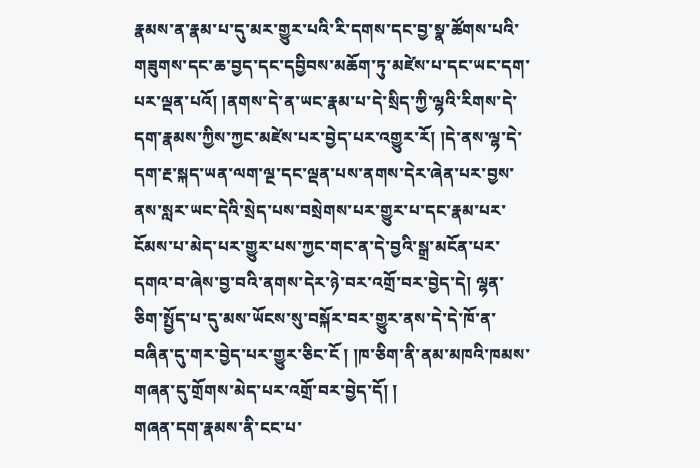རྣམས་ན་རྣམ་པ་དུ་མར་གྱུར་པའི་རི་དགས་དང་བྱ་སྣ་ཚོགས་པའི་གཟུགས་དང་ཆ་བྱད་དང་དབྱིབས་མཆོག་ཏུ་མཛེས་པ་དང་ཡང་དག་པར་ལྡན་པའོ། །ནགས་དེ་ན་ཡང་རྣམ་པ་དེ་སྲིད་ཀྱི་ལྷའི་རིགས་དེ་དག་རྣམས་ཀྱིས་ཀྱང་མཛེས་པར་བྱེད་པར་འགྱུར་རོ། །དེ་ནས་ལྷ་དེ་དག་རྔ་སྐད་ཡན་ལག་ལྔ་དང་ལྡན་པས་ནགས་དེར་ཞེན་པར་བྱས་ནས་སླར་ཡང་དེའི་སྲེད་པས་བསྲེགས་པར་གྱུར་པ་དང་རྣམ་པར་ངོམས་པ་མེད་པར་གྱུར་པས་ཀྱང་གང་ན་དེ་བྱའི་སྒྲ་མངོན་པར་དགའ་བ་ཞེས་བྱ་བའི་ནགས་དེར་ཉེ་བར་འགྲོ་བར་བྱེད་དེ། ལྷན་ཅིག་སྤྱོད་པ་དུ་མས་ཡོངས་སུ་བསྐོར་བར་གྱུར་ནས་དེ་དེ་ཁོ་ན་བཞིན་དུ་གར་བྱེད་པར་གྱུར་ཅིང་ངོ ། །ཁ་ཅིག་ནི་ནམ་མཁའི་ཁམས་གཞན་དུ་གྲོགས་མེད་པར་འགྲོ་བར་བྱེད་དོ། །
གཞན་དག་རྣམས་ནི་ངང་པ་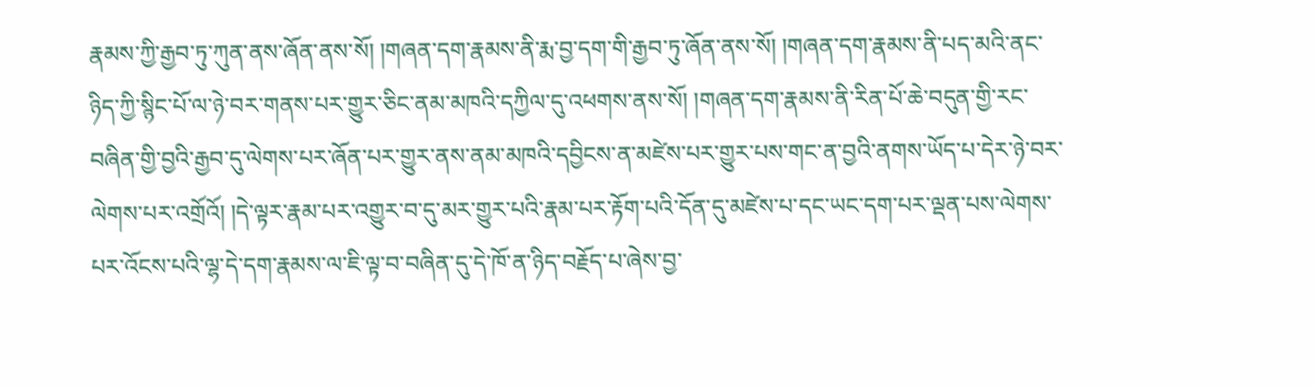རྣམས་ཀྱི་རྒྱབ་ཏུ་ཀུན་ནས་ཞོན་ནས་སོ། །གཞན་དག་རྣམས་ནི་རྨ་བྱ་དག་གི་རྒྱབ་ཏུ་ཞོན་ནས་སོ། །གཞན་དག་རྣམས་ནི་པད་མའི་ནང་ཉིད་ཀྱི་སྙིང་པོ་ལ་ཉེ་བར་གནས་པར་གྱུར་ཅིང་ནམ་མཁའི་དཀྱིལ་དུ་འཕགས་ནས་སོ། །གཞན་དག་རྣམས་ནི་རིན་པོ་ཆེ་བདུན་གྱི་རང་བཞིན་གྱི་བྱའི་རྒྱབ་དུ་ལེགས་པར་ཞོན་པར་གྱུར་ནས་ནམ་མཁའི་དབྱིངས་ན་མཛེས་པར་གྱུར་པས་གང་ན་བྱའི་ནགས་ཡོད་པ་དེར་ཉེ་བར་ལེགས་པར་འགྲོའོ། །དེ་ལྟར་རྣམ་པར་འགྱུར་བ་དུ་མར་གྱུར་པའི་རྣམ་པར་རྟོག་པའི་དོན་དུ་མཛེས་པ་དང་ཡང་དག་པར་ལྡན་པས་ལེགས་པར་འོངས་པའི་ལྷ་དེ་དག་རྣམས་ལ་ཇི་ལྟ་བ་བཞིན་དུ་དེ་ཁོ་ན་ཉིད་བརྗོད་པ་ཞེས་བྱ་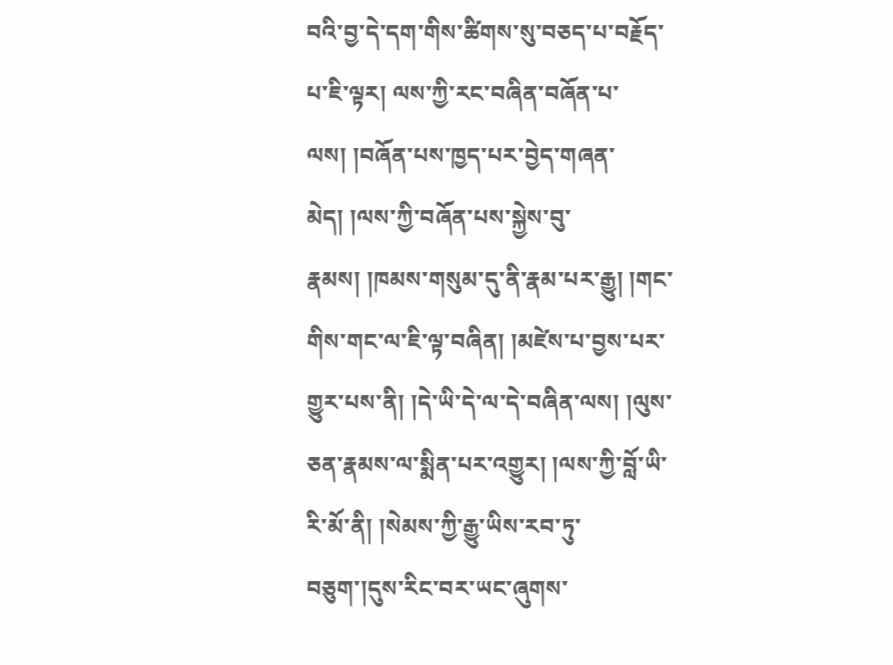བའི་བྱ་དེ་དག་གིས་ཚིགས་སུ་བཅད་པ་བརྗོད་པ་ཇི་ལྟར། ལས་ཀྱི་རང་བཞིན་བཞོན་པ་ལས། །བཞོན་པས་ཁྱད་པར་བྱེད་གཞན་མེད། །ལས་ཀྱི་བཞོན་པས་སྐྱེས་བུ་རྣམས། །ཁམས་གསུམ་དུ་ནི་རྣམ་པར་རྒྱུ། །གང་གིས་གང་ལ་ཇི་ལྟ་བཞིན། །མཛེས་པ་བྱས་པར་གྱུར་པས་ནི། །དེ་ཡི་དེ་ལ་དེ་བཞིན་ལས། །ལུས་ཅན་རྣམས་ལ་སྨིན་པར་འགྱུར། །ལས་ཀྱི་བློ་ཡི་རི་མོ་ནི། །སེམས་ཀྱི་རྒྱུ་ཡིས་རབ་ཏུ་བཅུག་།དུས་རིང་བར་ཡང་ཞུགས་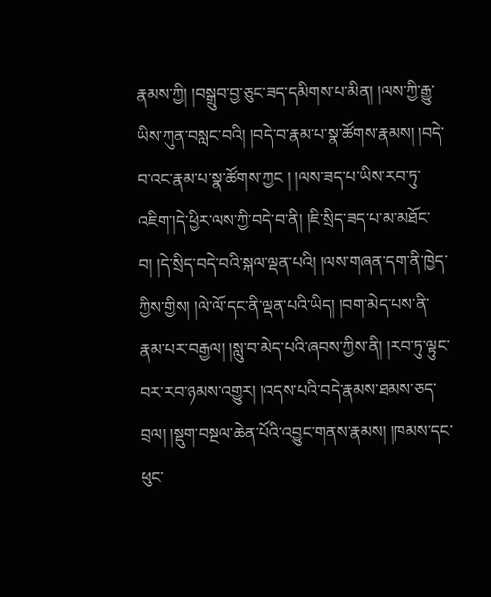རྣམས་ཀྱི། །བསྒྲུབ་བྱ་ཅུང་ཟད་དམིགས་པ་མིན། །ལས་ཀྱི་རྒྱུ་ཡིས་ཀུན་བསླང་བའི། །བདེ་བ་རྣམ་པ་སྣ་ཚོགས་རྣམས། །བདེ་བ་འང་རྣམ་པ་སྣ་ཚོགས་ཀྱང ། །ལས་ཟད་པ་ཡིས་རབ་ཏུ་འཇིག་།དེ་ཕྱིར་ལས་ཀྱི་བདེ་བ་ནི། །ཇི་སྲིད་ཟད་པ་མ་མཐོང་བ། །དེ་སྲིད་བདེ་བའི་སྐལ་ལྡན་པའི། །ལས་གཞན་དག་ནི་ཁྱེད་ཀྱིས་གྱིས། །ལེ་ལོ་དང་ནི་ལྡན་པའི་ཡིད། །བག་མེད་པས་ནི་རྣམ་པར་བརྒྱལ། །སླུ་བ་མེད་པའི་ཞབས་ཀྱིས་ནི། །རབ་ཏུ་ལྟུང་བར་རབ་ཉམས་འགྱུར། །འདས་པའི་བདེ་རྣམས་ཐམས་ཅད་བྲལ། །སྡུག་བསྔལ་ཆེན་པོའི་འབྱུང་གནས་རྣམས། །ཁམས་དང་ཕུང་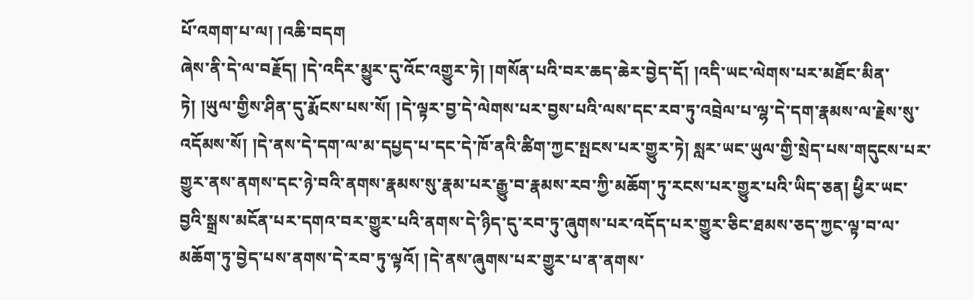པོ་འགག་པ་ལ། །འཆི་བདག
ཞེས་ནི་དེ་ལ་བརྗོད། །དེ་འདིར་མྱུར་དུ་འོང་འགྱུར་ཏེ། །གསོན་པའི་བར་ཆད་ཆེར་བྱེད་དོ། །འདི་ཡང་ལེགས་པར་མཐོང་མིན་ཏེ། །ཡུལ་གྱིས་ཤིན་དུ་རྨོངས་པས་སོ། །དེ་ལྟར་བྱ་དེ་ལེགས་པར་བྱས་པའི་ལས་དང་རབ་ཏུ་འབྲེལ་པ་ལྷ་དེ་དག་རྣམས་ལ་རྗེས་སུ་འདོམས་སོ། །དེ་ནས་དེ་དག་ལ་མ་དཔྱད་པ་དང་དེ་ཁོ་ནའི་ཚིག་ཀྱང་སྤངས་པར་གྱུར་ཏེ། སླར་ཡང་ཡུལ་གྱི་སྲེད་པས་གདུངས་པར་གྱུར་ནས་ནགས་དང་ཉེ་བའི་ནགས་རྣམས་སུ་རྣམ་པར་རྒྱུ་བ་རྣམས་རབ་ཀྱི་མཆོག་ཏུ་རངས་པར་གྱུར་པའི་ཡིད་ཅན། ཕྱིར་ཡང་བྱའི་སྒྲས་མངོན་པར་དགའ་བར་གྱུར་པའི་ནགས་དེ་ཉིད་དུ་རབ་ཏུ་ཞུགས་པར་འདོད་པར་གྱུར་ཅིང་ཐམས་ཅད་ཀྱང་ལྟ་བ་ལ་མཆོག་ཏུ་བྱེད་པས་ནགས་དེ་རབ་ཏུ་ལྟའོ། །དེ་ནས་ཞུགས་པར་གྱུར་པ་ན་ནགས་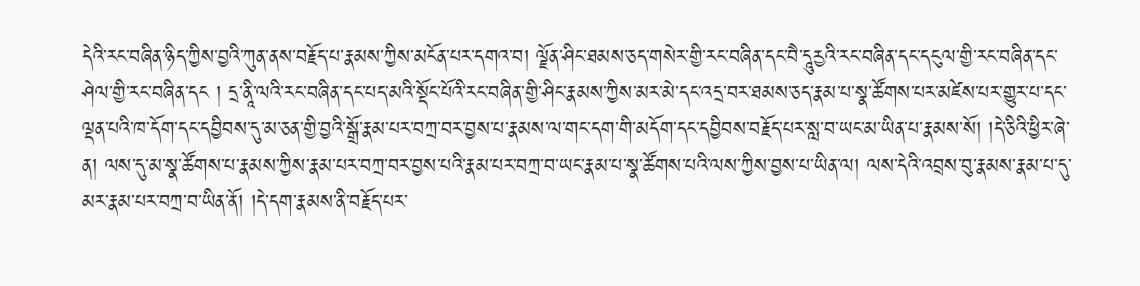དེའི་རང་བཞིན་ཉིད་ཀྱིས་བྱའི་ཀུན་ནས་བརྗོད་པ་རྣམས་ཀྱིས་མངོན་པར་དགའ་བ། ལྗོན་ཤིང་ཐམས་ཅད་གསེར་གྱི་རང་བཞིན་དང་བཻ་དཱུརྱའི་རང་བཞིན་དང་དངུལ་གྱི་རང་བཞིན་དང་ཤེལ་གྱི་རང་བཞིན་དང ། དྲ་ནཱི་ལའི་རང་བཞིན་དང་པད་མའི་སྡོང་པོའི་རང་བཞིན་གྱི་ཤིང་རྣམས་ཀྱིས་མར་མེ་དང་འདྲ་བར་ཐམས་ཅད་རྣམ་པ་སྣ་ཚོགས་པར་མཛེས་པར་གྱུར་པ་དང་ལྡན་པའི་ཁ་དོག་དང་དབྱིབས་དུ་མ་ཅན་གྱི་བྱའི་སྒྲོ་རྣམ་པར་བཀྲ་བར་བྱས་པ་རྣམས་ལ་གང་དག་གི་མདོག་དང་དབྱིབས་བརྗོད་པར་སླ་བ་ཡང་མ་ཡིན་པ་རྣམས་སོ། །དེ་ཅིའི་ཕྱིར་ཞེ་ན། ལས་དུ་མ་སྣ་ཚོགས་པ་རྣམས་ཀྱིས་རྣམ་པར་བཀྲ་བར་བྱས་པའི་རྣམ་པར་བཀྲ་བ་ཡང་རྣམ་པ་སྣ་ཚོགས་པའི་ལས་ཀྱིས་བྱས་པ་ཡིན་ལ། ལས་དེའི་འབྲས་བུ་རྣམས་རྣམ་པ་དུ་མར་རྣམ་པར་བཀྲ་བ་ཡིན་ནོ། །དེ་དག་རྣམས་ནི་བརྗོད་པར་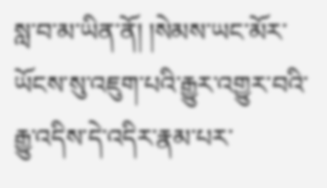སླ་བ་མ་ཡིན་ནོ། །སེམས་ཡང་མོར་ཡོངས་སུ་འཇུག་པའི་རྒྱུར་འགྱུར་བའི་རྒྱུ་འདིས་དེ་འདིར་རྣམ་པར་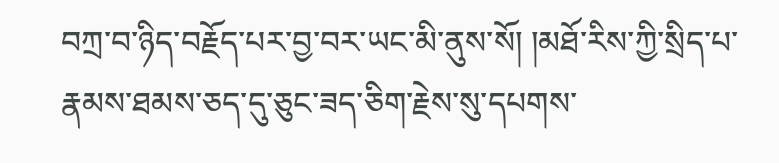བཀྲ་བ་ཉིད་བརྗོད་པར་བྱ་བར་ཡང་མི་ནུས་སོ། །མཐོ་རིས་ཀྱི་སྲིད་པ་རྣམས་ཐམས་ཅད་དུ་ཅུང་ཟད་ཅིག་རྗེས་སུ་དཔགས་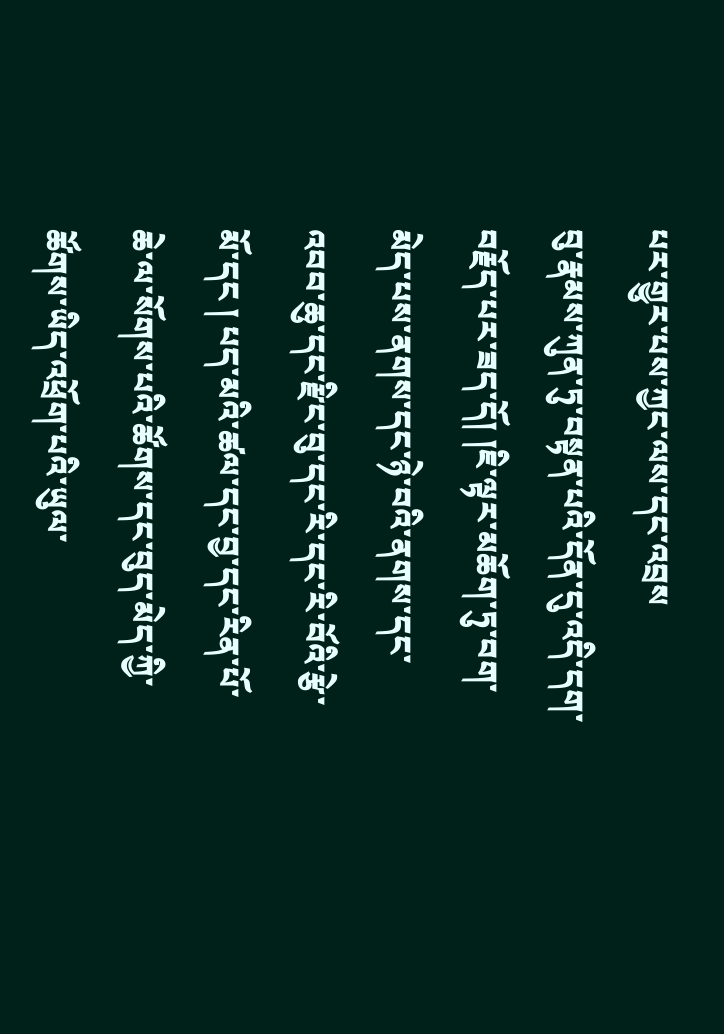པར་གྱུར་པས་ཀྱང་ལས་དང་འབྲས
བུ་རྣམས་ཀུན་ཏུ་བསྟན་པའི་དོན་དུ་འདི་དག་བརྗོད་པར་ཟད་དོ། །ཇི་ལྟར་མཆོག་ཏུ་བག་མེད་པས་ནགས་དང་ཉེ་བའི་ནགས་དང་འབབ་ཆུ་དང་རྫིང་བུ་དང་རི་དང་རི་བོའི་རྩེ་མོ་དང ། པད་མའི་ཚལ་དང་བྱ་དང་རིན་པོ་ཆེ་ལ་སོགས་པའི་ཚོགས་དང་བུད་མེད་ཀྱི་ཚོགས་ཡིད་འཕྲོག་པའི་ཡུལ་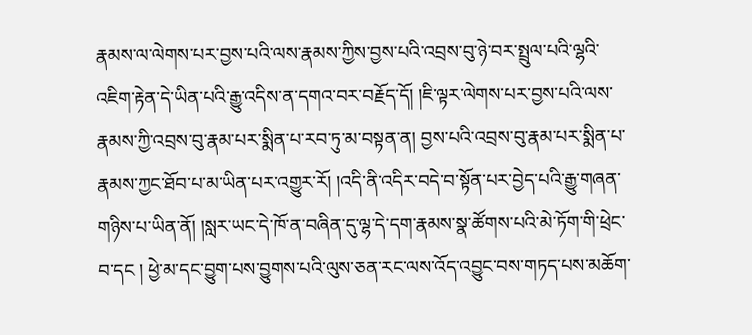རྣམས་ལ་ལེགས་པར་བྱས་པའི་ལས་རྣམས་ཀྱིས་བྱས་པའི་འབྲས་བུ་ཉེ་བར་སྤྲུལ་པའི་ལྷའི་འཇིག་རྟེན་དེ་ཡིན་པའི་རྒྱུ་འདིས་ན་དགའ་བར་བརྗོད་དོ། །ཇི་ལྟར་ལེགས་པར་བྱས་པའི་ལས་རྣམས་ཀྱི་འབྲས་བུ་རྣམ་པར་སྨིན་པ་རབ་ཏུ་མ་བསྟན་ན། བྱས་པའི་འབྲས་བུ་རྣམ་པར་སྨིན་པ་རྣམས་ཀྱང་ཐོབ་པ་མ་ཡིན་པར་འགྱུར་རོ། །འདི་ནི་འདིར་བདེ་བ་སྟོན་པར་བྱེད་པའི་རྒྱུ་གཞན་གཉིས་པ་ཡིན་ནོ། །སླར་ཡང་དེ་ཁོ་ན་བཞིན་དུ་ལྷ་དེ་དག་རྣམས་སྣ་ཚོགས་པའི་མེ་ཏོག་གི་ཕྲེང་བ་དང ། ཕྱེ་མ་དང་བྱུག་པས་བྱུགས་པའི་ལུས་ཅན་རང་ལས་འོད་འབྱུང་བས་གཏད་པས་མཆོག་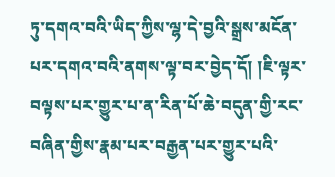ཏུ་དགའ་བའི་ཡིད་ཀྱིས་ལྷ་དེ་བྱའི་སྒྲས་མངོན་པར་དགའ་བའི་ནགས་ལྟ་བར་བྱེད་དོ། །ཇི་ལྟར་བལྟས་པར་གྱུར་པ་ན་རིན་པོ་ཆེ་བདུན་གྱི་རང་བཞིན་གྱིས་རྣམ་པར་བརྒྱན་པར་གྱུར་པའི་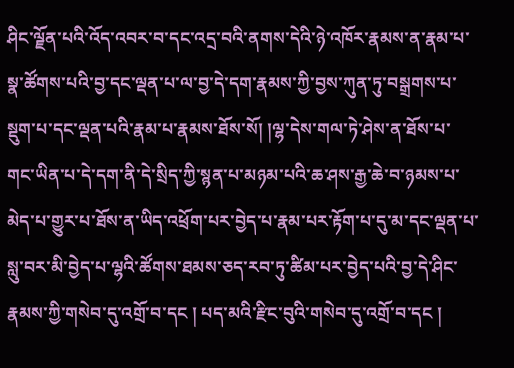ཤིང་ལྗོན་པའི་འོད་འབར་བ་དང་འདྲ་བའི་ནགས་དེའི་ཉེ་འཁོར་རྣམས་ན་རྣམ་པ་སྣ་ཚོགས་པའི་བྱ་དང་ལྡན་པ་ལ་བྱ་དེ་དག་རྣམས་ཀྱི་བྱས་ཀུན་ཏུ་བསྒྲགས་པ་སྡུག་པ་དང་ལྡན་པའི་རྣམ་པ་རྣམས་ཐོས་སོ། །ལྷ་དེས་གལ་ཏེ་ཤེས་ན་ཐོས་པ་གང་ཡིན་པ་དེ་དག་ནི་དེ་སྲིད་ཀྱི་སྙན་པ་མཉམ་པའི་ཆ་ཤས་རྒྱ་ཆེ་བ་ཉམས་པ་མེད་པ་གྱུར་པ་ཐོས་ན་ཡིད་འཕྲོག་པར་བྱེད་པ་རྣམ་པར་རྟོག་པ་དུ་མ་དང་ལྡན་པ་སླུ་བར་མི་བྱེད་པ་ལྷའི་ཚོགས་ཐམས་ཅད་རབ་ཏུ་ཚིམ་པར་བྱེད་པའི་བྱ་དེ་ཤིང་རྣམས་ཀྱི་གསེབ་དུ་འགྲོ་བ་དང ། པད་མའི་རྫིང་བུའི་གསེབ་དུ་འགྲོ་བ་དང །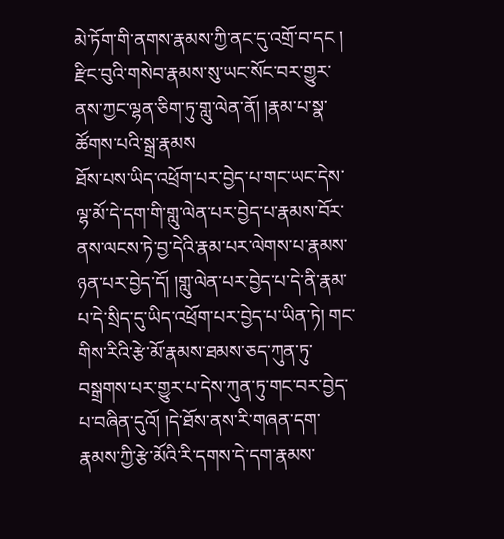མེ་ཏོག་གི་ནགས་རྣམས་ཀྱི་ནང་དུ་འགྲོ་བ་དང ། རྫིང་བུའི་གསེབ་རྣམས་སུ་ཡང་སོང་བར་གྱུར་ནས་ཀྱང་ལྷན་ཅིག་ཏུ་གླུ་ལེན་ནོ། །རྣམ་པ་སྣ་ཚོགས་པའི་སྒྲ་རྣམས
ཐོས་པས་ཡིད་འཕྲོག་པར་བྱེད་པ་གང་ཡང་དེས་ལྷ་མོ་དེ་དག་གི་གླུ་ལེན་པར་བྱེད་པ་རྣམས་བོར་ནས་ལངས་ཏེ་བྱ་དེའི་རྣམ་པར་ལེགས་པ་རྣམས་ཉན་པར་བྱེད་དོ། །གླུ་ལེན་པར་བྱེད་པ་དེ་ནི་རྣམ་པ་དེ་སྲིད་དུ་ཡིད་འཕྲོག་པར་བྱེད་པ་ཡིན་ཏེ། གང་གིས་རིའི་རྩེ་མོ་རྣམས་ཐམས་ཅད་ཀུན་ཏུ་བསྒྲགས་པར་གྱུར་པ་དེས་ཀུན་ཏུ་གང་བར་བྱེད་པ་བཞིན་དུའོ། །དེ་ཐོས་ནས་རི་གཞན་དག་རྣམས་ཀྱི་རྩེ་མོའི་རི་དགས་དེ་དག་རྣམས་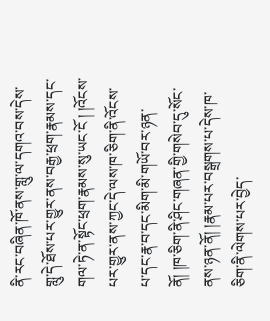ནི་རང་བཞིན་ཁོ་ནས་གླུ་ལ་དགའ་བས་དེས་གླུ་དེ་ཐོས་པར་གྱུར་ནས་བརྒྱ་ཕྲག་རྣམས་དང་གལ་ཏེ་ན་སྟོང་ཕྲག་རྣམས་སུ་ཡང་ངོ ། །འོངས་པར་གྱུར་ནས་ཀྱང་དེ་ལས་ཁ་ཅིག་ནི་འོངས་པ་དང་རྣ་བ་དང་མིག་མི་གཡོ་བར་ཉན་ནོ། །ཁ་ཅིག་ནི་ཤིང་གཞན་གྱི་གསེབ་དུ་སོང་ནས་ཉན་ནོ། །རྣམ་པར་བསྒྲགས་པ་དེས་ཁ་ཅིག་ནི་ལེགས་པར་བྱེད་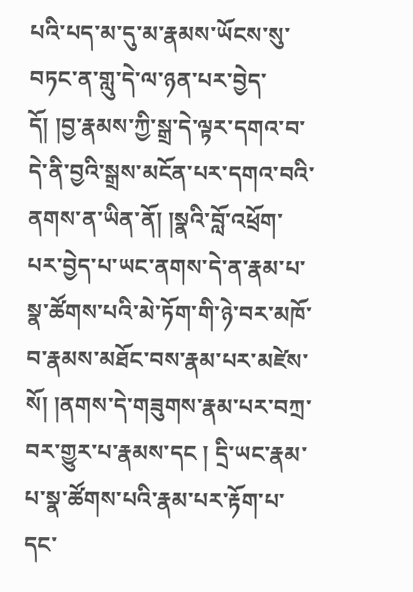པའི་པད་མ་དུ་མ་རྣམས་ཡོངས་སུ་བཏང་ན་གླུ་དེ་ལ་ཉན་པར་བྱེད་དོ། །བྱ་རྣམས་ཀྱི་སྒྲ་དེ་ལྟར་དགའ་བ་དེ་ནི་བྱའི་སྒྲས་མངོན་པར་དགའ་བའི་ནགས་ན་ཡིན་ནོ། །སྣའི་བློ་འཕྲོག་པར་བྱེད་པ་ཡང་ནགས་དེ་ན་རྣམ་པ་སྣ་ཚོགས་པའི་མེ་ཏོག་གི་ཉེ་བར་མཁོ་བ་རྣམས་མཐོང་བས་རྣམ་པར་མཛེས་སོ། །ནགས་དེ་གཟུགས་རྣམ་པར་བཀྲ་བར་གྱུར་པ་རྣམས་དང ། དྲི་ཡང་རྣམ་པ་སྣ་ཚོགས་པའི་རྣམ་པར་རྟོག་པ་དང་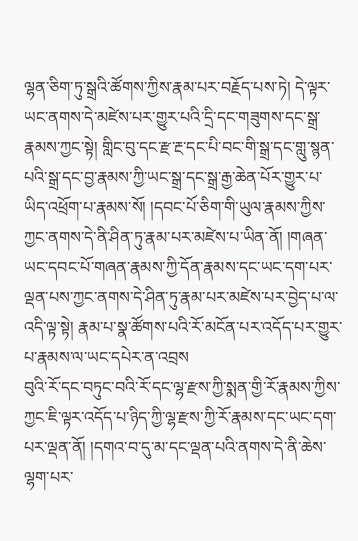ལྷན་ཅིག་ཏུ་སྒྲའི་ཚོགས་ཀྱིས་རྣམ་པར་བརྗོད་པས་ཏེ། དེ་ལྟར་ཡང་ནགས་དེ་མཛེས་པར་གྱུར་པའི་དྲི་དང་གཟུགས་དང་སྒྲ་རྣམས་ཀྱང་སྟེ། གླིང་བུ་དང་རྫ་རྔ་དང་པི་བང་གི་སྒྲ་དང་གླུ་སྙན་པའི་སྒྲ་དང་བྱ་རྣམས་ཀྱི་ཡང་སྒྲ་དང་སྒྲ་རྒྱ་ཆེན་པོར་གྱུར་པ་ཡིད་འཕྲོག་པ་རྣམས་སོ། །དབང་པོ་ཅིག་གི་ཡུལ་རྣམས་ཀྱིས་ཀྱང་ནགས་དེ་ནི་ཤིན་ཏུ་རྣམ་པར་མཛེས་པ་ཡིན་ནོ། །གཞན་ཡང་དབང་པོ་གཞན་རྣམས་ཀྱི་དོན་རྣམས་དང་ཡང་དག་པར་ལྡན་པས་ཀྱང་ནགས་དེ་ཤིན་ཏུ་རྣམ་པར་མཛེས་པར་བྱེད་པ་ལ་འདི་ལྟ་སྟེ། རྣམ་པ་སྣ་ཚོགས་པའི་རོ་མངོན་པར་འདོད་པར་གྱུར་པ་རྣམས་ལ་ཡང་དཔེར་ན་འབྲས
བུའི་རོ་དང་བཏུང་བའི་རོ་དང་ལྷ་རྫས་ཀྱི་སྨན་གྱི་རོ་རྣམས་ཀྱིས་ཀྱང་ཇི་ལྟར་འདོད་པ་ཉིད་ཀྱི་ལྷ་རྫས་ཀྱི་རོ་རྣམས་དང་ཡང་དག་པར་ལྡན་ནོ། །དགའ་བ་དུ་མ་དང་ལྡན་པའི་ནགས་དེ་ནི་ཆེས་ལྷག་པར་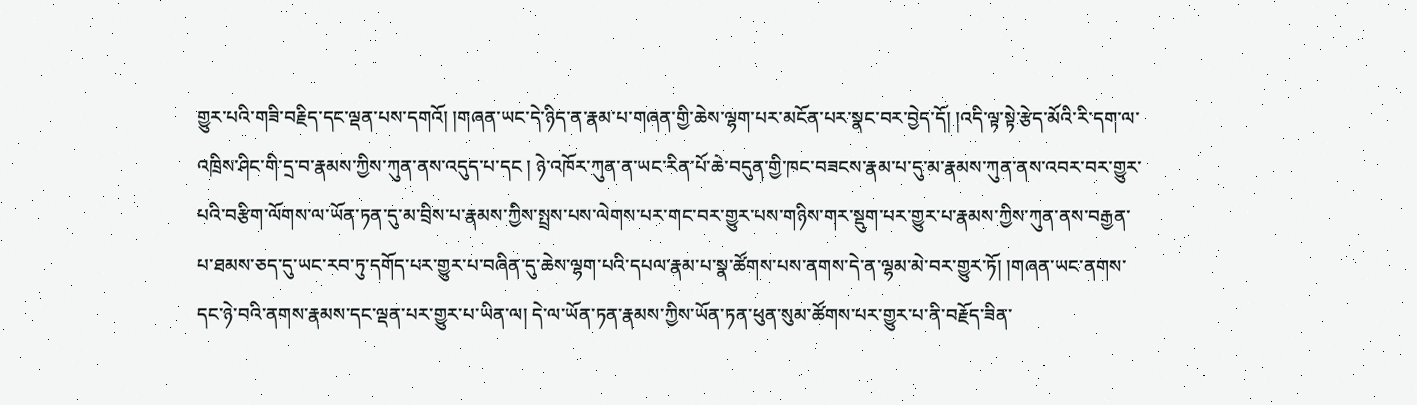གྱུར་པའི་གཟི་བརྗིད་དང་ལྡན་པས་དགའོ། །གཞན་ཡང་དེ་ཉིད་ན་རྣམ་པ་གཞན་གྱི་ཆེས་ལྷག་པར་མངོན་པར་སྣང་བར་བྱེད་དོ། །འདི་ལྟ་སྟེ་རྩེད་མོའི་རི་དག་ལ་འཁྲིས་ཤིང་གི་དྲ་བ་རྣམས་ཀྱིས་ཀུན་ནས་འདུད་པ་དང ། ཉེ་འཁོར་ཀུན་ན་ཡང་རིན་པོ་ཆེ་བདུན་གྱི་ཁང་བཟངས་རྣམ་པ་དུ་མ་རྣམས་ཀུན་ནས་འབར་བར་གྱུར་པའི་བརྩིག་ལོགས་ལ་ཡོན་ཏན་དུ་མ་བྲིས་པ་རྣམས་ཀྱིས་སྤྲས་པས་ལེགས་པར་གང་བར་གྱུར་པས་གཉིས་གར་སྡུག་པར་གྱུར་པ་རྣམས་ཀྱིས་ཀུན་ནས་བརྒྱན་པ་ཐམས་ཅད་དུ་ཡང་རབ་ཏུ་དགོད་པར་གྱུར་པ་བཞིན་དུ་ཆེས་ལྷག་པའི་དཔལ་རྣམ་པ་སྣ་ཚོགས་པས་ནགས་དེ་ན་ལྷམ་མེ་བར་གྱུར་ཏོ། །གཞན་ཡང་ནགས་དང་ཉེ་བའི་ནགས་རྣམས་དང་ལྡན་པར་གྱུར་པ་ཡིན་ལ། དེ་ལ་ཡོན་ཏན་རྣམས་ཀྱིས་ཡོན་ཏན་ཕུན་སུམ་ཚོགས་པར་གྱུར་པ་ནི་བརྗོད་ཟིན་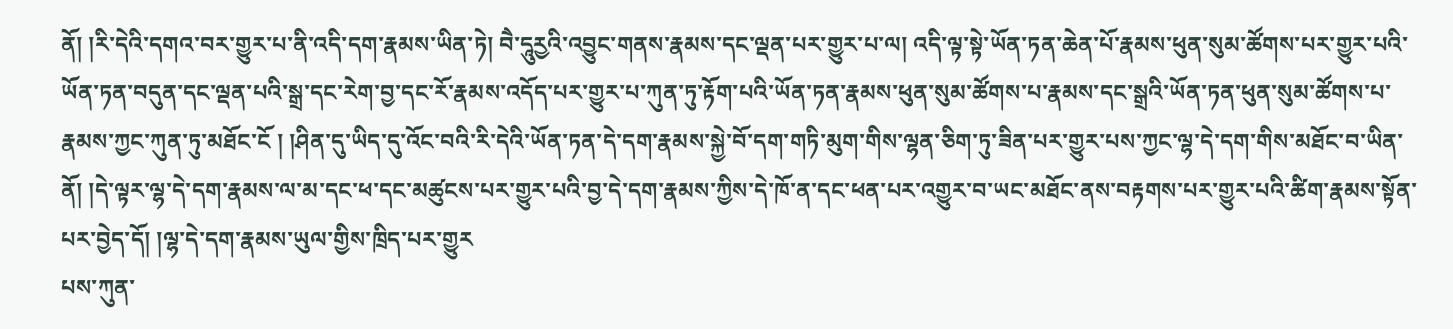ནོ། །རི་དེའི་དགའ་བར་གྱུར་པ་ནི་འདི་དག་རྣམས་ཡིན་ཏེ། བཻ་དཱུརྱའི་འབྱུང་གནས་རྣམས་དང་ལྡན་པར་གྱུར་པ་ལ། འདི་ལྟ་སྟེ་ཡོན་ཏན་ཆེན་པོ་རྣམས་ཕུན་སུམ་ཚོགས་པར་གྱུར་པའི་ཡོན་ཏན་བདུན་དང་ལྡན་པའི་སྒྲ་དང་རེག་བྱ་དང་རོ་རྣམས་འདོད་པར་གྱུར་པ་ཀུན་ཏུ་རྟོག་པའི་ཡོན་ཏན་རྣམས་ཕུན་སུམ་ཚོགས་པ་རྣམས་དང་སྒྲའི་ཡོན་ཏན་ཕུན་སུམ་ཚོགས་པ་རྣམས་ཀྱང་ཀུན་ཏུ་མཐོང་ངོ ། །ཤིན་དུ་ཡིད་དུ་འོང་བའི་རི་དེའི་ཡོན་ཏན་དེ་དག་རྣམས་སྐྱེ་བོ་དག་གཏི་མུག་གིས་ལྷན་ཅིག་ཏུ་ཟིན་པར་གྱུར་པས་ཀྱང་ལྷ་དེ་དག་གིས་མཐོང་བ་ཡིན་ནོ། །དེ་ལྟར་ལྷ་དེ་དག་རྣམས་ལ་མ་དང་ཕ་དང་མཚུངས་པར་གྱུར་པའི་བྱ་དེ་དག་རྣམས་ཀྱིས་དེ་ཁོ་ན་དང་ཕན་པར་འགྱུར་བ་ཡང་མཐོང་ནས་བརྟགས་པར་གྱུར་པའི་ཚིག་རྣམས་སྟོན་པར་བྱེད་དོ། །ལྷ་དེ་དག་རྣམས་ཡུལ་གྱིས་ཁྲིད་པར་གྱུར
པས་ཀུན་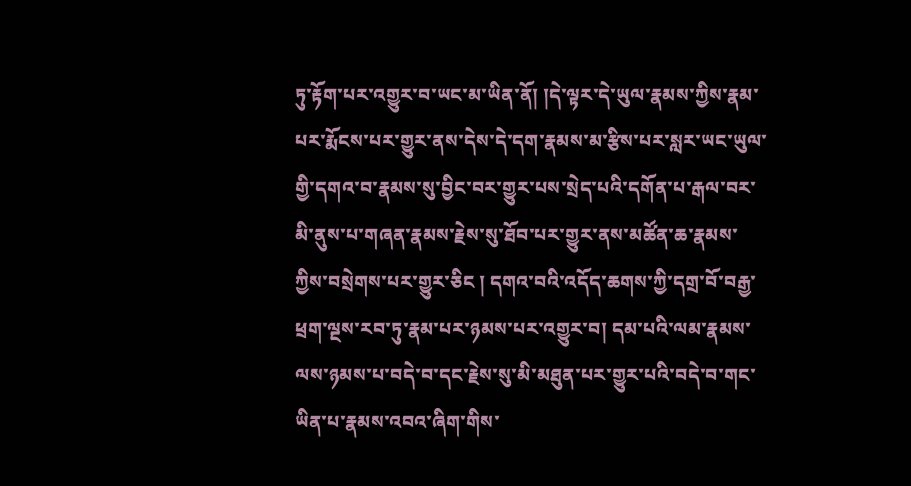ཏུ་རྟོག་པར་འགྱུར་བ་ཡང་མ་ཡིན་ནོ། །དེ་ལྟར་དེ་ཡུལ་རྣམས་ཀྱིས་རྣམ་པར་རྨོངས་པར་གྱུར་ནས་དེས་དེ་དག་རྣམས་མ་རྩིས་པར་སླར་ཡང་ཡུལ་གྱི་དགའ་བ་རྣམས་སུ་བྱིང་བར་གྱུར་པས་སྲེད་པའི་དགོན་པ་རྒལ་བར་མི་ནུས་པ་གཞན་རྣམས་རྗེས་སུ་ཐོབ་པར་གྱུར་ནས་མཚོན་ཆ་རྣམས་ཀྱིས་བསྲེགས་པར་གྱུར་ཅིང ། དགའ་བའི་འདོད་ཆགས་ཀྱི་དགྲ་བོ་བརྒྱ་ཕྲག་ལྔས་རབ་ཏུ་རྣམ་པར་ཉམས་པར་འགྱུར་བ། དམ་པའི་ལམ་རྣམས་ལས་ཉམས་པ་བདེ་བ་དང་རྗེས་སུ་མི་མཐུན་པར་གྱུར་པའི་བདེ་བ་གང་ཡིན་པ་རྣམས་འབའ་ཞིག་གིས་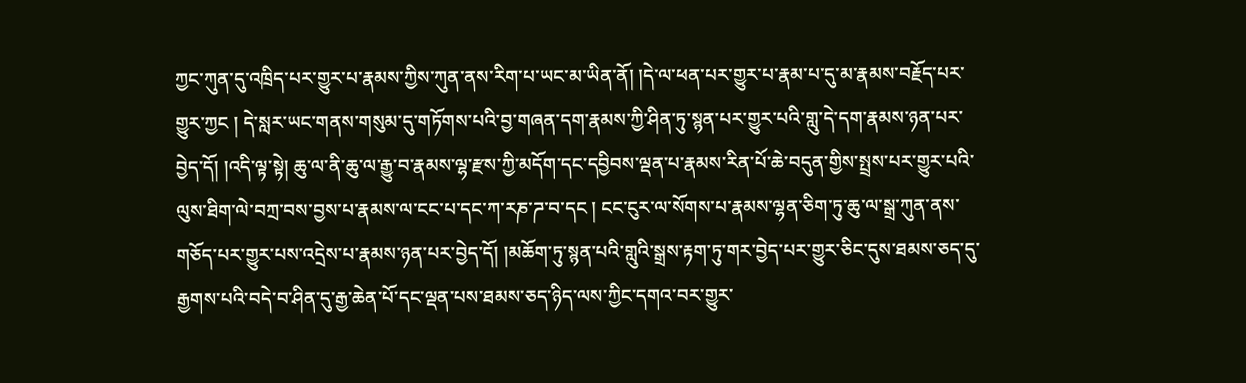ཀྱང་ཀུན་དུ་འཁྲིད་པར་གྱུར་པ་རྣམས་ཀྱིས་ཀུན་ནས་རིག་པ་ཡང་མ་ཡིན་ནོ། །དེ་ལ་ཕན་པར་གྱུར་པ་རྣམ་པ་དུ་མ་རྣམས་བརྗོད་པར་གྱུར་ཀྱང ། དེ་སླར་ཡང་གནས་གསུམ་དུ་གཏོགས་པའི་བྱ་གཞན་དག་རྣམས་ཀྱི་ཤིན་ཏུ་སྙན་པར་གྱུར་པའི་གླུ་དེ་དག་རྣམས་ཉན་པར་བྱེད་དོ། །འདི་ལྟ་སྟེ། ཆུ་ལ་ནི་ཆུ་ལ་རྒྱུ་བ་རྣམས་ལྷ་རྫས་ཀྱི་མདོག་དང་དབྱིབས་ལྡན་པ་རྣམས་རིན་པོ་ཆེ་བདུན་གྱིས་སྤྲས་པར་གྱུར་པའི་ལུས་ཐིག་ལེ་བཀྲ་བས་བྱས་པ་རྣམས་ལ་ངང་པ་དང་ཀ་རཎ་ཌ་བ་དང ། ངང་ངུར་ལ་སོགས་པ་རྣམས་ལྷན་ཅིག་ཏུ་ཆུ་ལ་སྒྲ་ཀུན་ནས་གཅོད་པར་གྱུར་པས་འདྲེས་པ་རྣམས་ཉན་པར་བྱེད་དོ། །མཆོག་ཏུ་སྙན་པའི་གླུའི་སྒྲས་རྟག་ཏུ་གར་བྱེད་པར་གྱུར་ཅིང་དུས་ཐམས་ཅད་དུ་རྒྱགས་པའི་བདེ་བ་ཤིན་དུ་རྒྱ་ཆེན་པོ་དང་ལྡན་པས་ཐམས་ཅད་ཉིད་ལས་ཀྱིང་དགའ་བར་གྱུར་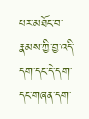པར་མཐོང་བ་རྣམས་ཀྱི་བྱ་འདི་དག་དང་དེ་དག་དང་གཞན་དག་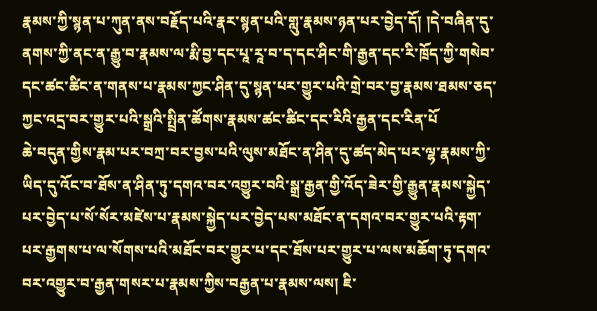རྣམས་ཀྱི་སྙན་པ་ཀུན་ནས་བརྗོད་པའི་རྣར་སྙན་པའི་གླུ་རྣམས་ཉན་པར་བྱེད་དོ། །དེ་བཞིན་དུ་ནགས་ཀྱི་ནང་ན་རྒྱུ་བ་རྣམས་ལ་རྨི་བྱ་དང་པཱ་རཱ་བ་ད་དང་ཤིང་གི་རྒྱན་དང་རི་ཁྲོད་ཀྱི་གསེབ་དང་ཚང་ཚིང་ན་གནས་པ་རྣམས་ཀྱང་ཤིན་དུ་སྙན་པར་གྱུར་པའི་གྲེ་བར་བྱ་རྣམས་ཐམས་ཅད་ཀྱང་འདྲ་བར་གྱུར་པའི་སྒྲའི་སྤྲིན་ཚོགས་རྣམས་ཚང་ཚིང་དང་རིའི་རྒྱན་དང་རིན་པོ
ཆེ་བདུན་གྱིས་རྣམ་པར་བཀྲ་བར་བྱས་པའི་ལུས་མཐོང་ན་ཤིན་དུ་ཚད་མེད་པར་ལྷ་རྣམས་ཀྱི་ཡིད་དུ་འོང་བ་ཐོས་ན་ཤིན་ཏུ་དགའ་བར་འགྱུར་བའི་སྒྲ་རྒྱན་གྱི་འོད་ཟེར་གྱི་རྒྱུན་རྣམས་སྐྱེད་པར་བྱེད་པ་སོ་སོར་མཛེས་པ་རྣམས་སྐྱེད་པར་བྱེད་པས་མཐོང་ན་དགའ་བར་གྱུར་པའི་རྟག་པར་རྒྱགས་པ་ལ་སོགས་པའི་མཐོང་བར་གྱུར་པ་དང་ཐོས་པར་གྱུར་པ་ལས་མཆོག་ཏུ་དགའ་བར་འགྱུར་བ་རྒྱན་གསར་པ་རྣམས་ཀྱིས་བརྒྱན་པ་རྣམས་ལས། ཇི་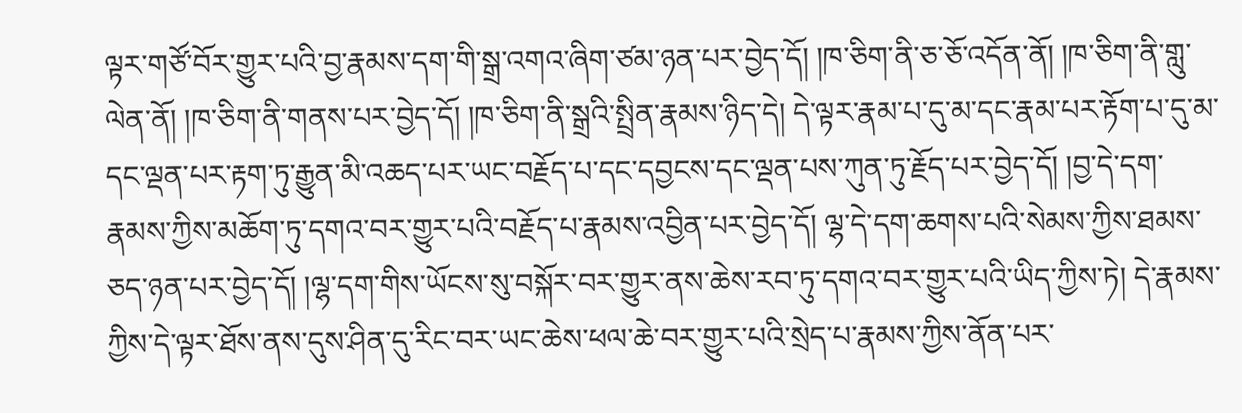ལྟར་གཙོ་བོར་གྱུར་པའི་བྱ་རྣམས་དག་གི་སྒྲ་འགའ་ཞིག་ཙམ་ཉན་པར་བྱེད་དོ། །ཁ་ཅིག་ནི་ཅ་ཅོ་འདོན་ནོ། །ཁ་ཅིག་ནི་གླུ་ལེན་ནོ། །ཁ་ཅིག་ནི་གནས་པར་བྱེད་དོ། །ཁ་ཅིག་ནི་སྒྲའི་སྤྲིན་རྣམས་ཉིད་དེ། དེ་ལྟར་རྣམ་པ་དུ་མ་དང་རྣམ་པར་རྟོག་པ་དུ་མ་དང་ལྡན་པར་རྟག་ཏུ་རྒྱུན་མི་འཆད་པར་ཡང་བརྗོད་པ་དང་དབྱངས་དང་ལྡན་པས་ཀུན་ཏུ་རྗོད་པར་བྱེད་དོ། །བྱ་དེ་དག་རྣམས་ཀྱིས་མཆོག་ཏུ་དགའ་བར་གྱུར་པའི་བརྗོད་པ་རྣམས་འབྱིན་པར་བྱེད་དོ། ལྷ་དེ་དག་ཆགས་པའི་སེམས་ཀྱིས་ཐམས་ཅད་ཉན་པར་བྱེད་དོ། །ལྷ་དག་གིས་ཡོངས་སུ་བསྐོར་བར་གྱུར་ནས་ཆེས་རབ་ཏུ་དགའ་བར་གྱུར་པའི་ཡིད་ཀྱིས་ཏེ། དེ་རྣམས་ཀྱིས་དེ་ལྟར་ཐོས་ནས་དུས་ཤིན་དུ་རིང་བར་ཡང་ཆེས་ཕལ་ཆེ་བར་གྱུར་པའི་སྲེད་པ་རྣམས་ཀྱིས་ནོན་པར་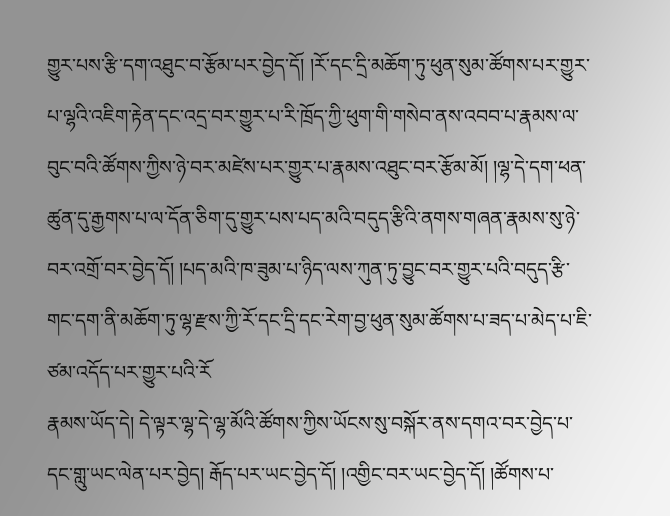གྱུར་པས་རྩི་དག་འཐུང་བ་རྩོམ་པར་བྱེད་དོ། །རོ་དང་དྲི་མཆོག་ཏུ་ཕུན་སུམ་ཚོགས་པར་གྱུར་པ་ལྷའི་འཇིག་རྟེན་དང་འདྲ་བར་གྱུར་པ་རི་ཁྲོད་ཀྱི་ཕུག་གི་གསེབ་ནས་འབབ་པ་རྣམས་ལ་བུང་བའི་ཚོགས་ཀྱིས་ཉེ་བར་མཛེས་པར་གྱུར་པ་རྣམས་འཐུང་བར་རྩོམ་མོ། །ལྷ་དེ་དག་ཕན་ཚུན་དུ་རྒྱགས་པ་ལ་དོན་ཅིག་དུ་གྱུར་པས་པད་མའི་བདུད་རྩིའི་ནགས་གཞན་རྣམས་སུ་ཉེ་བར་འགྲོ་བར་བྱེད་དོ། །པད་མའི་ཁ་ཟུམ་པ་ཉིད་ལས་ཀུན་ཏུ་བྱུང་བར་གྱུར་པའི་བདུད་རྩི་གང་དག་ནི་མཆོག་ཏུ་ལྷ་རྫས་ཀྱི་རོ་དང་དྲི་དང་རེག་བྱ་ཕུན་སུམ་ཚོགས་པ་ཟད་པ་མེད་པ་ཇི་ཙམ་འདོད་པར་གྱུར་པའི་རོ
རྣམས་ཡོད་དེ། དེ་ལྟར་ལྷ་དེ་ལྷ་མོའི་ཚོགས་ཀྱིས་ཡོངས་སུ་བསྐོར་ནས་དགའ་བར་བྱེད་པ་དང་གླུ་ཡང་ལེན་པར་བྱེད། རྒོད་པར་ཡང་བྱེད་དོ། །འགྱིང་བར་ཡང་བྱེད་དོ། །ཚོགས་པ་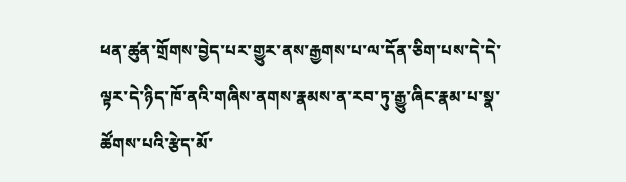ཕན་ཚུན་གྲོགས་བྱེད་པར་གྱུར་ནས་རྒྱགས་པ་ལ་དོན་ཅིག་པས་དེ་དེ་ལྟར་དེ་ཉིད་ཁོ་ནའི་གཞིས་ནགས་རྣམས་ན་རབ་ཏུ་རྒྱུ་ཞིང་རྣམ་པ་སྣ་ཚོགས་པའི་རྩེད་མོ་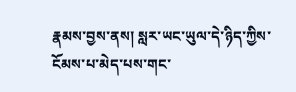རྣམས་བྱས་ནས། སླར་ཡང་ཡུལ་དེ་ཉིད་ཀྱིས་ངོམས་པ་མེད་པས་གང་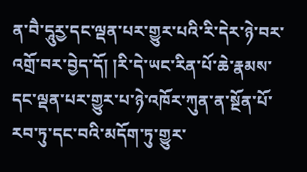ན་བཻ་དཱུརྱ་དང་ལྡན་པར་གྱུར་པའི་རི་དེར་ཉེ་བར་འགྲོ་བར་བྱེད་དོ། །རི་དེ་ཡང་རིན་པོ་ཆེ་རྣམས་དང་ལྡན་པར་གྱུར་པ་ཉེ་འཁོར་ཀུན་ན་སྔོན་པོ་རབ་ཏུ་དང་བའི་མདོག་ཏུ་གྱུར་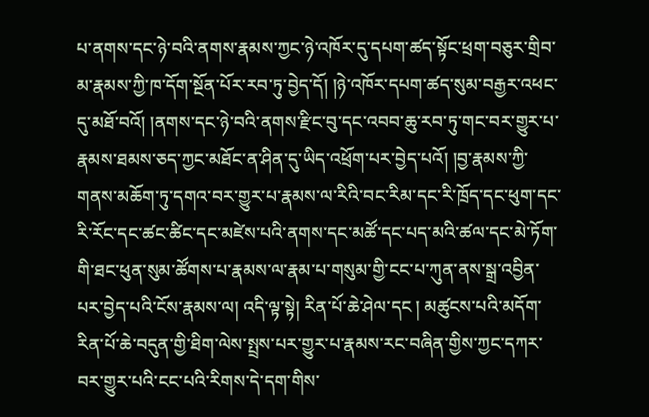པ་ནགས་དང་ཉེ་བའི་ནགས་རྣམས་ཀྱང་ཉེ་འཁོར་དུ་དཔག་ཚད་སྟོང་ཕྲག་བཅུར་གྲིབ་མ་རྣམས་ཀྱི་ཁ་དོག་སྔོན་པོར་རབ་ཏུ་བྱེད་དོ། །ཉེ་འཁོར་དཔག་ཚད་སུམ་བརྒྱར་འཕང་དུ་མཐོ་བའོ། །ནགས་དང་ཉེ་བའི་ནགས་རྫིང་བུ་དང་འབབ་ཆུ་རབ་ཏུ་གང་བར་གྱུར་པ་རྣམས་ཐམས་ཅད་ཀྱང་མཐོང་ན་ཤིན་དུ་ཡིད་འཕྲོག་པར་བྱེད་པའོ། །བྱ་རྣམས་ཀྱི་གནས་མཆོག་ཏུ་དགའ་བར་གྱུར་པ་རྣམས་ལ་རིའི་བང་རིམ་དང་རི་ཁྲོད་དང་ཕུག་དང་རི་རོང་དང་ཚང་ཚིང་དང་མཛེས་པའི་ནགས་དང་མཚོ་དང་པད་མའི་ཚལ་དང་མེ་ཏོག་གི་ཐང་ཕུན་སུམ་ཚོགས་པ་རྣམས་ལ་རྣམ་པ་གསུམ་གྱི་ངང་པ་ཀུན་ནས་སྒྲ་འབྱིན་པར་བྱེད་པའི་ངོས་རྣམས་ལ། འདི་ལྟ་སྟེ། རིན་པོ་ཆེ་ཤེལ་དང ། མཚུངས་པའི་མདོག་རིན་པོ་ཆེ་བདུན་གྱི་ཐིག་ལེས་སྤྲས་པར་གྱུར་པ་རྣམས་རང་བཞིན་གྱིས་ཀྱང་དཀར་བར་གྱུར་པའི་ངང་པའི་རིགས་དེ་དག་གིས་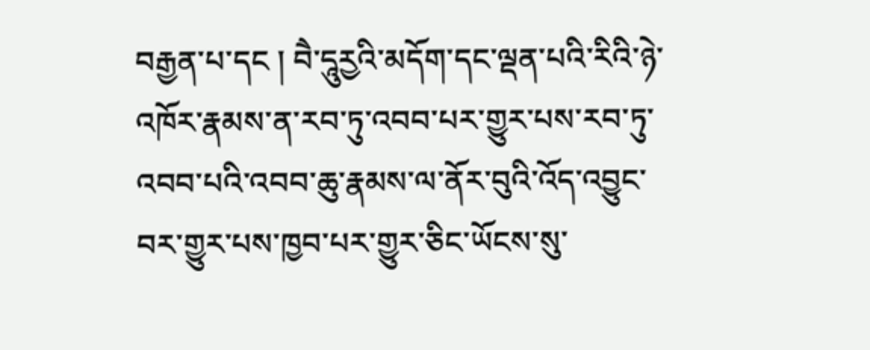བརྒྱན་པ་དང ། བཻ་དཱུརྱའི་མདོག་དང་ལྡན་པའི་རིའི་ཉེ་འཁོར་རྣམས་ན་རབ་ཏུ་འབབ་པར་གྱུར་པས་རབ་ཏུ་འབབ་པའི་འབབ་ཆུ་རྣམས་ལ་ནོར་བུའི་འོད་འབྱུང་བར་གྱུར་པས་ཁྱབ་པར་གྱུར་ཅིང་ཡོངས་སུ་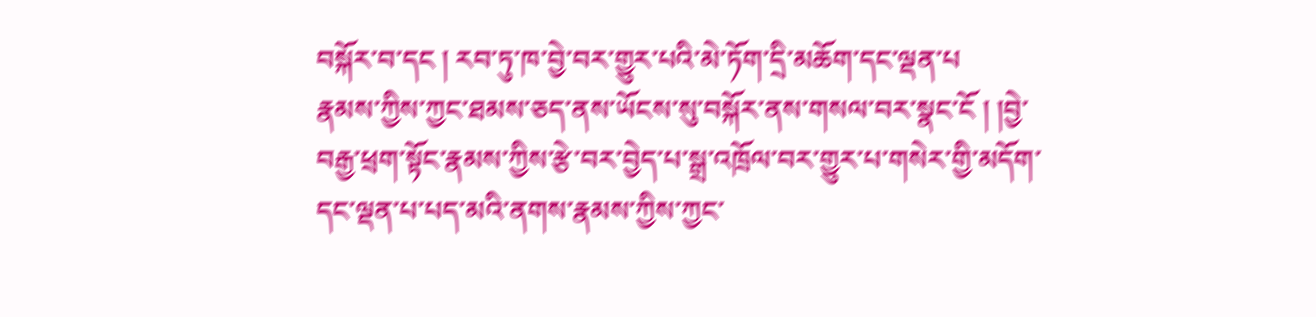བསྐོར་བ་དང ། རབ་ཏུ་ཁ་བྱེ་བར་གྱུར་པའི་མེ་ཏོག་དྲི་མཆོག་དང་ལྡན་པ
རྣམས་ཀྱིས་ཀྱང་ཐམས་ཅད་ནས་ཡོངས་སུ་བསྐོར་ནས་གསལ་བར་སྣང་ངོ ། །བྱེ་བརྒྱ་ཕྲག་སྟོང་རྣམས་ཀྱིས་རྩེ་བར་བྱེད་པ་སྒྲ་འཁྲོལ་བར་གྱུར་པ་གསེར་གྱི་མདོག་དང་ལྡན་པ་པད་མའི་ནགས་རྣམས་ཀྱིས་ཀྱང་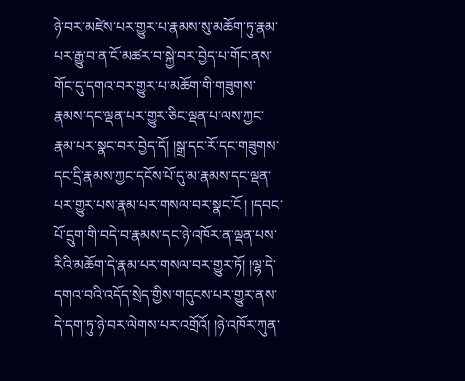ཉེ་བར་མཛེས་པར་གྱུར་པ་རྣམས་སུ་མཆོག་ཏུ་རྣམ་པར་རྒྱུ་བ་ན་ངོ་མཚར་བ་སྐྱེ་བར་བྱེད་པ་གོང་ནས་གོང་དུ་དགའ་བར་གྱུར་པ་མཆོག་གི་གཟུགས་རྣམས་དང་ལྡན་པར་གྱུར་ཅིང་ལྡན་པ་ལས་ཀྱང་རྣམ་པར་སྣང་བར་བྱེད་དོ། །སྒྲ་དང་རོ་དང་གཟུགས་དང་དྲི་རྣམས་ཀྱང་དངོས་པོ་དུ་མ་རྣམས་དང་ལྡན་པར་གྱུར་པས་རྣམ་པར་གསལ་བར་སྣང་ངོ ། །དབང་པོ་དྲུག་གི་བདེ་བ་རྣམས་དང་ཉེ་འཁོར་ན་ལྡན་པས་རིའི་མཆོག་དེ་རྣམ་པར་གསལ་བར་གྱུར་ཏོ། །ལྷ་དེ་དགའ་བའི་འདོད་སྲེད་གྱིས་གདུངས་པར་གྱུར་ནས་དེ་དག་ཏུ་ཉེ་བར་ལེགས་པར་འགྲོའོ། །ཉེ་འཁོར་ཀུན་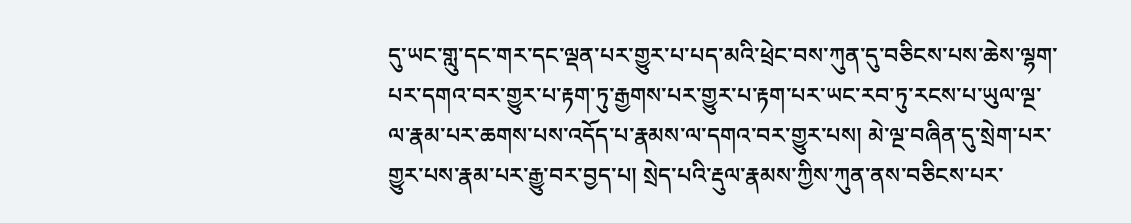དུ་ཡང་གླུ་དང་གར་དང་ལྡན་པར་གྱུར་པ་པད་མའི་ཕྲེང་བས་ཀུན་དུ་བཅིངས་པས་ཆེས་ལྷག་པར་དགའ་བར་གྱུར་པ་རྟག་ཏུ་རྒྱགས་པར་གྱུར་པ་རྟག་པར་ཡང་རབ་ཏུ་རངས་པ་ཡུལ་ལྔ་ལ་རྣམ་པར་ཆགས་པས་འདོད་པ་རྣམས་ལ་དགའ་བར་གྱུར་པས། མེ་ལྔ་བཞིན་དུ་སྲེག་པར་གྱུར་པས་རྣམ་པར་རྒྱུ་བར་བྱད་པ། སྲེད་པའི་རྡུལ་རྣམས་ཀྱིས་ཀུན་ནས་བཅིངས་པར་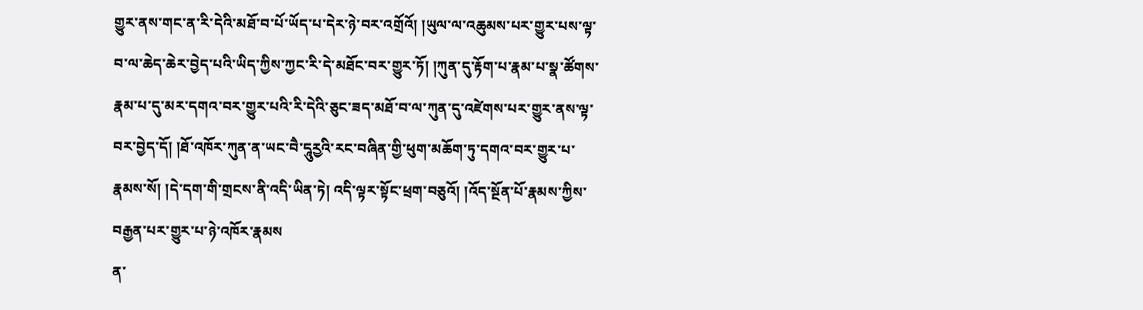གྱུར་ནས་གང་ན་རི་དེའི་མཐོ་བ་པོ་ཡོད་པ་དེར་ཉེ་བར་འགྲོའོ། །ཡུལ་ལ་འཆུམས་པར་གྱུར་པས་ལྟ་བ་ལ་ཆེད་ཆེར་བྱེད་པའི་ཡིད་ཀྱིས་ཀྱང་རི་དེ་མཐོང་བར་གྱུར་ཏོ། །ཀུན་དུ་རྟོག་པ་རྣམ་པ་སྣ་ཚོགས་རྣམ་པ་དུ་མར་དགའ་བར་གྱུར་པའི་རི་དེའི་ཅུང་ཟད་མཐོ་བ་ལ་ཀུན་དུ་འཛེགས་པར་གྱུར་ནས་ལྟ་བར་བྱེད་དོ། །ཐོ་འཁོར་ཀུན་ན་ཡང་བཻ་དཱུརྱའི་རང་བཞིན་གྱི་ཕུག་མཆོག་ཏུ་དགའ་བར་གྱུར་པ་རྣམས་སོ། །དེ་དག་གི་གྲངས་ནི་འདི་ཡིན་ཏེ། འདི་ལྟར་སྟོང་ཕྲག་བཅུའོ། །འོད་སྔོན་པོ་རྣམས་ཀྱིས་བརྒྱན་པར་གྱུར་པ་ཉེ་འཁོར་རྣམས
ན་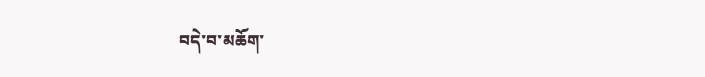བདེ་བ་མཆོག་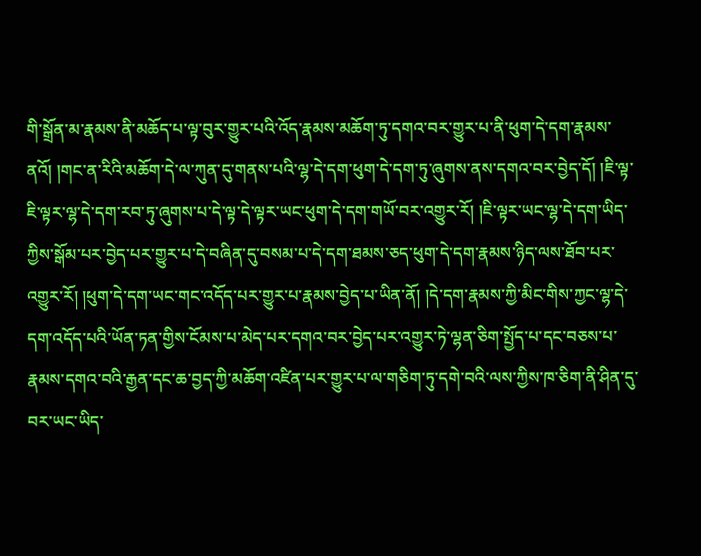གི་སྒྲོན་མ་རྣམས་ནི་མཆོད་པ་ལྟ་བུར་གྱུར་པའི་འོད་རྣམས་མཆོག་ཏུ་དགའ་བར་གྱུར་པ་ནི་ཕུག་དེ་དག་རྣམས་ནའོ། །གང་ན་རིའི་མཆོག་དེ་ལ་ཀུན་དུ་གནས་པའི་ལྷ་དེ་དག་ཕུག་དེ་དག་ཏུ་ཞུགས་ནས་དགའ་བར་བྱེད་དོ། །ཇི་ལྟ་ཇི་ལྟར་ལྷ་དེ་དག་རབ་ཏུ་ཞུགས་པ་དེ་ལྟ་དེ་ལྟར་ཡང་ཕུག་དེ་དག་གཡོ་བར་འགྱུར་རོ། །ཇི་ལྟར་ཡང་ལྷ་དེ་དག་ཡིད་ཀྱིས་སྒོམ་པར་བྱེད་པར་གྱུར་པ་དེ་བཞིན་དུ་བསམ་པ་དེ་དག་ཐམས་ཅད་ཕུག་དེ་དག་རྣམས་ཉིད་ལས་ཐོབ་པར་འགྱུར་རོ། །ཕུག་དེ་དག་ཡང་གང་འདོད་པར་གྱུར་པ་རྣམས་བྱེད་པ་ཡིན་ནོ། །དེ་དག་རྣམས་ཀྱི་མིང་གིས་ཀྱང་ལྷ་དེ་དག་འདོད་པའི་ཡོན་ཏན་གྱིས་ངོམས་པ་མེད་པར་དགའ་བར་བྱེད་པར་འགྱུར་ཏེ་ལྷན་ཅིག་སྤྱོད་པ་དང་བཅས་པ་རྣམས་དགའ་བའི་རྒྱན་དང་ཆ་བྱད་ཀྱི་མཆོག་འཛིན་པར་གྱུར་པ་ལ་གཅིག་ཏུ་དགེ་བའི་ལས་ཀྱིས་ཁ་ཅིག་ནི་ཤིན་དུ་བར་ཡང་ཡིད་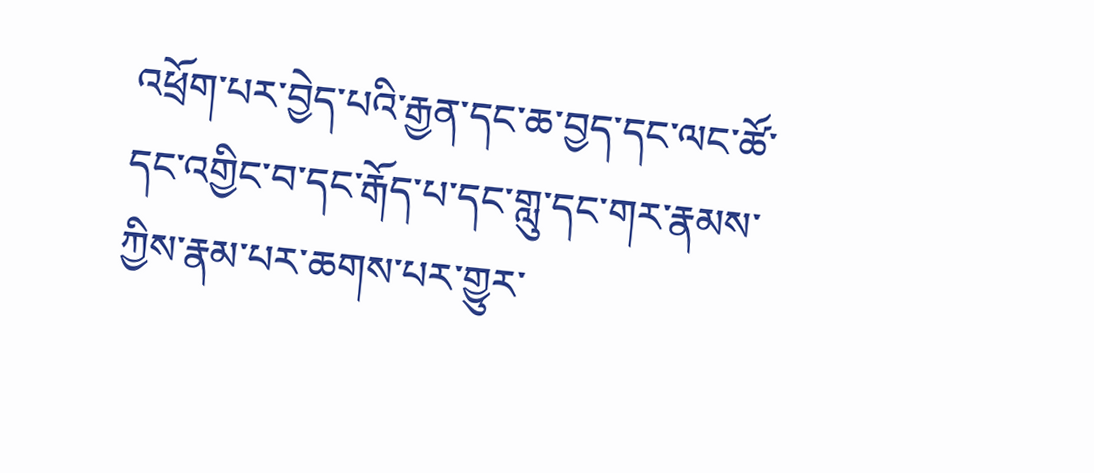འཕྲོག་པར་བྱེད་པའི་རྒྱན་དང་ཆ་བྱད་དང་ལང་ཚོ་དང་འགྱིང་བ་དང་རྒོད་པ་དང་གླུ་དང་གར་རྣམས་ཀྱིས་རྣམ་པར་ཆགས་པར་གྱུར་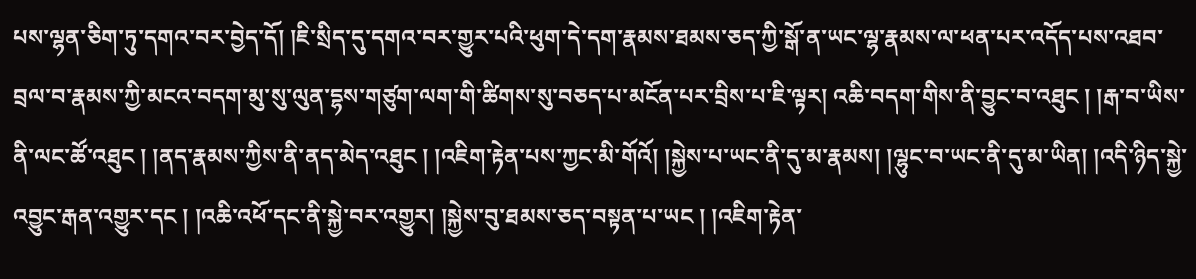པས་ལྷན་ཅིག་ཏུ་དགའ་བར་བྱེད་དོ། །ཇི་སྲིད་དུ་དགའ་བར་གྱུར་པའི་ཕུག་དེ་དག་རྣམས་ཐམས་ཅད་ཀྱི་སྒོ་ན་ཡང་ལྷ་རྣམས་ལ་ཕན་པར་འདོད་པས་འཐབ་བྲལ་བ་རྣམས་ཀྱི་མངའ་བདག་མུ་སུ་ལུན་དྷས་གཙུག་ལག་གི་ཚིགས་སུ་བཅད་པ་མངོན་པར་བྲིས་པ་ཇི་ལྟར། འཆི་བདག་གིས་ནི་བྱུང་བ་འཐུང ། །རྒ་བ་ཡིས་ནི་ལང་ཚོ་འཐུང ། །ནད་རྣམས་ཀྱིས་ནི་ནད་མེད་འཐུང ། །འཇིག་རྟེན་པས་ཀྱང་མི་གོའོ། །སྐྱེས་པ་ཡང་ནི་དུ་མ་རྣམས། །ལྷུང་བ་ཡང་ནི་དུ་མ་ཡིན། །འདི་ཉིད་སྐྱེ་འབྱུང་རྒན་འགྱུར་དང ། །འཆི་འཕོ་དང་ནི་སྐྱེ་བར་འགྱུར། །སྐྱེས་བུ་ཐམས་ཅད་བསྟན་པ་ཡང ། །འཇིག་རྟེན་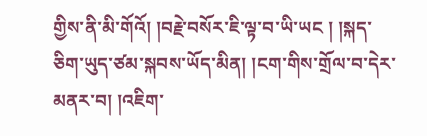གྱིས་ནི་མི་གོའོ། །བརྗེ་བསོར་ཇི་ལྟ་བ་ཡི་ཡང ། །སྐད་ཅིག་ཡུད་ཙམ་སྐབས་ཡོད་མིན། །ངག་གིས་གྲོལ་བ་དེར་མནར་བ། །འཇིག་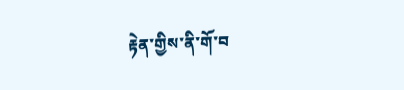རྟེན་གྱིས་ནི་གོ་བ